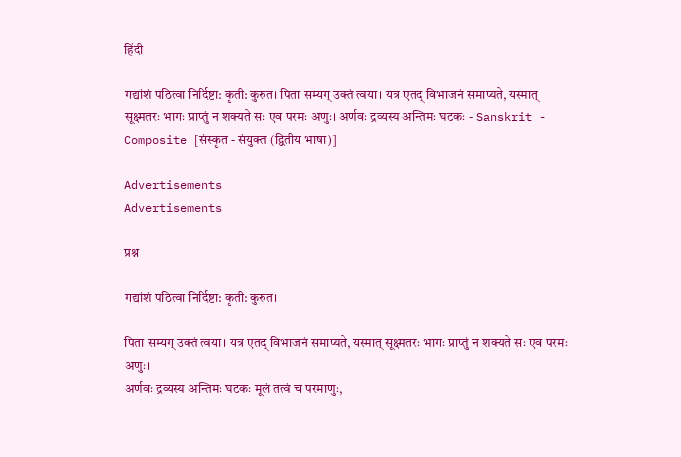हिंदी

गद्यांशं पठित्वा निर्दिष्टा: कृती: कुरुत। पिता सम्यग्‌ उक्तं त्वया। यत्र एतद्‌ विभाजनं समाप्यते, यस्मात्‌ सूक्ष्मतरः भागः प्राप्तुं न शक्यते सः एव परमः अणुः। अर्णवः द्रव्यस्य अन्तिमः घटकः - Sanskrit - Composite [संस्कृत - संयुक्त (द्वितीय भाषा)]

Advertisements
Advertisements

प्रश्न

गद्यांशं पठित्वा निर्दिष्टा: कृती: कुरुत।

पिता सम्यग्‌ उक्तं त्वया। यत्र एतद्‌ विभाजनं समाप्यते, यस्मात्‌ सूक्ष्मतरः भागः प्राप्तुं न शक्यते सः एव परमः अणुः।
अर्णवः द्रव्यस्य अन्तिमः घटकः मूलं तत्वं च परमाणुः,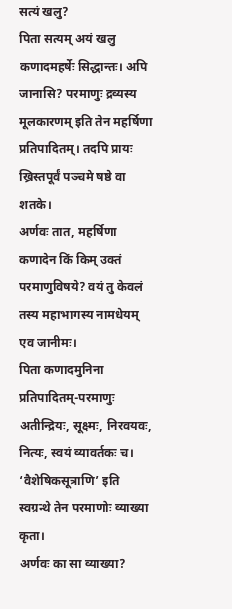सत्यं खलु?
पिता सत्यम्‌ अयं खलु कणादमहर्षेः सिद्धान्तः। अपि जानासि? परमाणुः द्रव्यस्य मूलकारणम्‌ इति तेन महर्षिणा प्रतिपादितम्‌। तदपि प्रायः ख्रिस्तपूर्वं पञ्चमे षष्ठे वा शतके।
अर्णवः तात, महर्षिणा कणादेन किं किम्‌ उक्तं परमाणुविषये? वयं तु केवलं तस्य महाभागस्य नामधेयम्‌ एव जानीमः।
पिता कणादमुनिना प्रतिपादितम्‌-परमाणुः अतीन्द्रियः, सूक्ष्मः, निरवयवः, नित्यः, स्वयं व्यावर्तकः च। ‘वैशेषिकसूत्राणि’ इति स्वग्रन्थे तेन परमाणोः व्याख्या कृता।
अर्णवः का सा व्याख्या?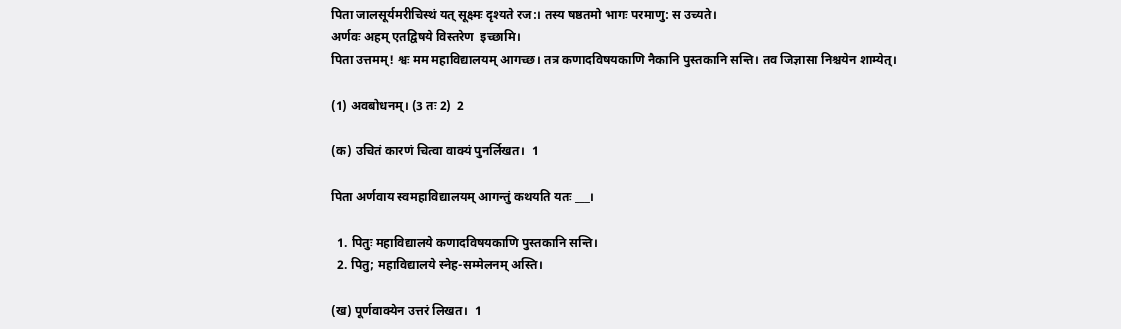पिता जालसूर्यमरीचिस्थं यत्‌ सूक्ष्मः दृश्यते रज:। तस्य षष्ठतमो भागः परमाणु: स उच्यते।
अर्णवः अहम्‌ एतद्विषये विस्तरेण  इच्छामि।
पिता उत्तमम्‌! श्वः मम महाविद्यालयम्‌ आगच्छ। तत्र कणादविषयकाणि नैकानि पुस्तकानि सन्ति। तव जिज्ञासा निश्चयेन शाम्येत्‌।

(1) अवबोधनम्‌। (3 तः 2)  2

(क) उचितं कारणं चित्वा वाक्यं पुनर्लिखत।  1

पिता अर्णवाय स्वमहाविद्यालयम्‌ आगन्तुं कथयति यतः ___।

  1. पितुः महाविद्यालये कणादविषयकाणि पुस्तकानि सन्ति।
  2. पितु; महाविद्यालये स्नेह-सम्मेलनम्‌ अस्ति।

(ख) पूर्णवाक्येन उत्तरं लिखत।  1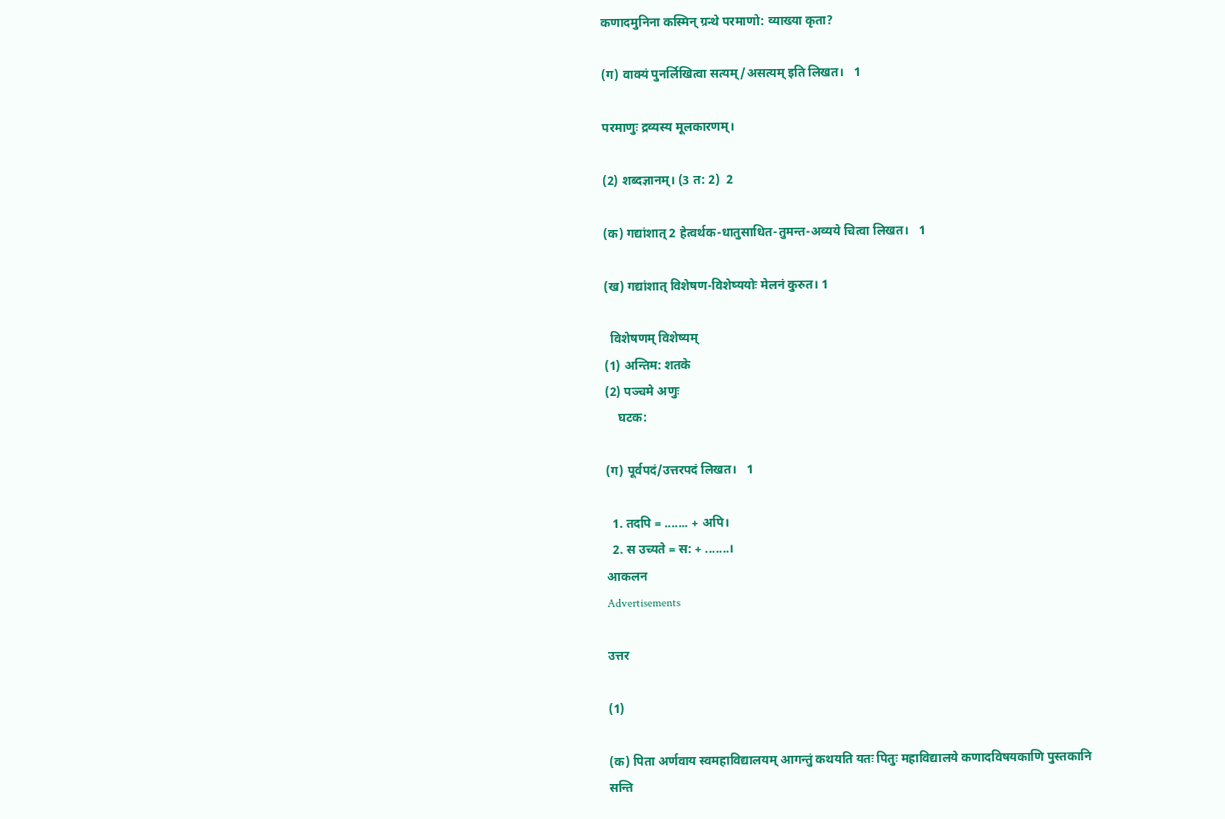कणादमुनिना कस्मिन्‌ ग्रन्थे परमाणो: व्याख्या कृता?

(ग) वाक्यं पुनर्लिखित्वा सत्यम्‌/असत्यम्‌ इति लिखत।   1

परमाणुः द्रव्यस्य मूलकारणम्‌।

(2) शब्दज्ञानम्‌। (3 त: 2)  2

(क) गद्यांशात्‌ 2 हेत्वर्थक-धातुसाधित-तुमन्त-अव्यये चित्वा लिखत।   1

(ख) गद्यांशात्‌ विशेषण-विशेष्ययोः मेलनं कुरुत। 1

  विशेषणम्‌ विशेष्यम्‌
(1) अन्तिम: शतके
(2) पञ्चमे अणुः
    घटक:

(ग) पूर्वपदं/उत्तरपदं लिखत।   1

  1. तदपि = ....... + अपि।
  2. स उच्यते = स: + .......।
आकलन
Advertisements

उत्तर

(1)

(क) पिता अर्णवाय स्वमहाविद्यालयम्‌ आगन्तुं कथयति यतः पितुः महाविद्यालये कणादविषयकाणि पुस्तकानि सन्ति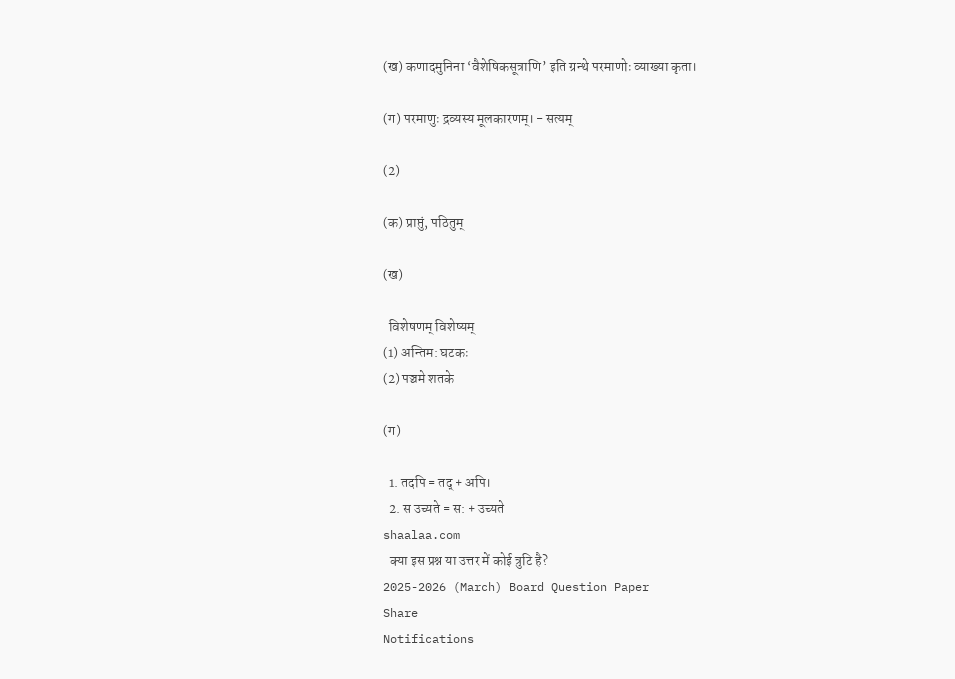(ख) कणादमुनिना ‘वैशेषिकसूत्राणि’ इति ग्रन्थे परमाणोः व्याख्या कृता।

(ग) परमाणुः द्रव्यस्य मूलकारणम्‌। - सत्यम्‌

(2)

(क) प्राप्तुं, पठितुम्‌

(ख)

  विशेषणम्‌ विशेष्यम्‌
(1) अन्तिम: घटकः
(2) पञ्चमे शतके

(ग)

  1. तदपि = तद् + अपि।
  2. स उच्यते = स: + उच्यते
shaalaa.com
  क्या इस प्रश्न या उत्तर में कोई त्रुटि है?
2025-2026 (March) Board Question Paper
Share
Notifications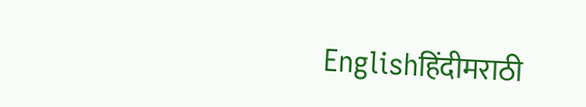Englishहिंदीमराठी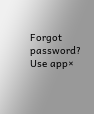Forgot password?
Use app×